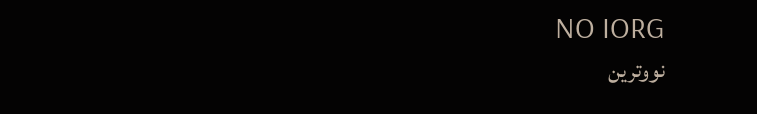NO IORG
نووترين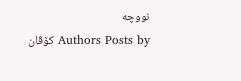نووچه
Authors Posts by كۆڤان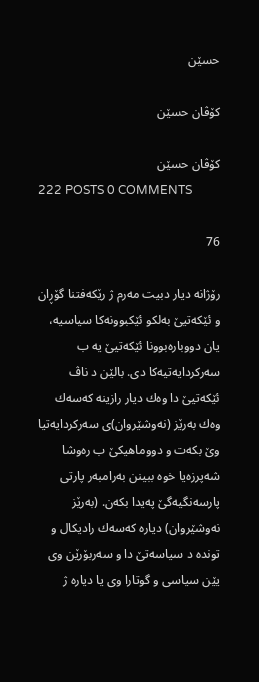حسێن

كۆڤان حسێن

كۆڤان حسێن
222 POSTS 0 COMMENTS

76

رۆژانه‌ دیار دبیت مه‌رم ژ رێكه‌فتنا گۆڕان و ئێكه‌تیێ به‌لكو ئێكبوونه‌كا سیاسیه‌، یان دووباره‌بوونا ئێكه‌تیێ یه‌ ب سه‌ركردایه‌تیه‌كا دی. بالێن د ناڤ ئێكه‌تیێ دا وه‌ك دیار رازینه‌ كه‌سه‌ك وه‌ك به‌رێز (نه‌وشێروان)ی سه‌ركردایه‌تیا وێ بكه‌ت و دووماهیكێ ب ره‌وشا شه‌پرزه‌یا خوه‌ ببینن به‌رامبه‌ر پارتی پارسه‌نگیه‌گێ په‌یدا بكه‌ن. (به‌رێز نه‌وشێروان) دیاره‌ كه‌سه‌ك رادیكال و تونده‌ د سیاسه‌تێ دا و سه‌ربۆرێن وی یێن سیاسی و گوتارا وی یا دیاره‌ ژ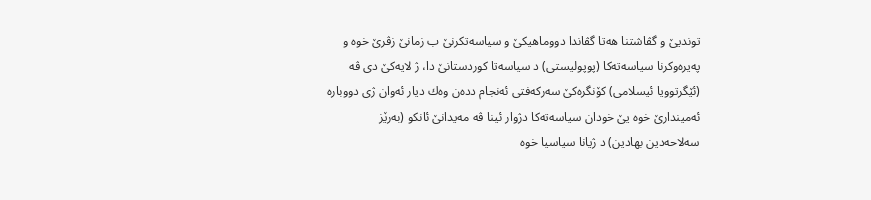توندیێ و گڤاشتنا هه‌تا گڤاندا دووماهیكێ و سیاسه‌تكرنێ ب زمانێ زڤرێ خوه‌ و په‌یره‌وكرنا سیاسه‌ته‌كا (پوپولیستی) د سیاسه‌تا كوردستانێ دا، ژ لایه‌كێ دی ڤه‌ (ئێگرتوویا ئیسلامی) كۆنگره‌كێ سه‌ركه‌فتی ئه‌نجام دده‌ن وه‌ك دیار ئه‌وان ژی دووباره‌ ئه‌میندارێ خوه‌ یێ خودان سیاسه‌ته‌كا دژوار ئینا ڤه‌ مه‌یدانێ ئانكو (به‌رێز سه‌لاحه‌دین بهادین) د ژیانا سیاسیا خوه‌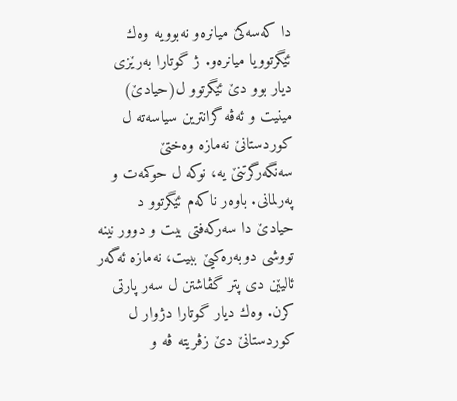دا كه‌سه‌كێ میانره‌و نه‌بوویه‌ وه‌ك ئێگرتوویا میانره‌و. ژ گوتارا به‌رێزی دیار بوو دێ ئێگرتوو ل(حیادێ) مینیت و ئه‌ڤه‌ گرانترین سیاسه‌ته‌ ل كوردستانێ نه‌مازه‌ وه‌ختێ سه‌نگه‌رگرتنێ یه‌، نوكه‌ ل حوكمه‌ت و په‌رلمانی. باوه‌ر ناكه‌م ئێگرتوو د حیادێ دا سه‌ركه‌فتی بیت و دوور نینه‌ تووشی دوبه‌ره‌كیێ ببیت، نه‌مازه‌ ئه‌گه‌ر ئالیێن دی پتر گڤاشتن ل سه‌ر پارتی كرن. وه‌ك دیار گوتارا دژوار ل كوردستانێ دێ زڤریته‌ ڤه‌ و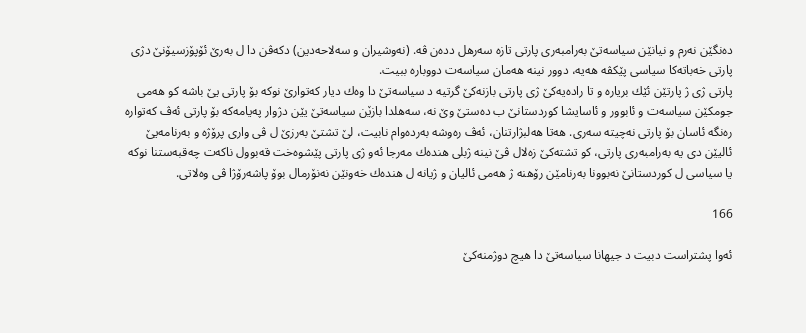ده‌نگێن نه‌رم و نیانێن سیاسه‌تێ به‌رامبه‌ری پارتی تازه‌ سه‌رهل دده‌ن ڤه‌. (نه‌وشیران و سه‌لاحه‌دین) دكه‌ڤن دا ل به‌رێ ئۆپۆزسیۆنێ دژی پارتی خه‌باته‌كا سیاسی پێكڤه‌ هه‌یه‌، دوور نینه‌ هه‌مان سیاسه‌ت دووباره‌ ببیت.
پارتی ژی ژ پارتێن ئێك بریاره‌ و تا راده‌یه‌كێ ژی پارتی بازنه‌كێ گرتیه‌ د سیاسه‌تێ دا وه‌ك دیار كه‌توارێ نوكه‌ بۆ پارتی یێ باشه‌ كو هه‌می جومكێن سیاسه‌ت و ئابوور و ئاسایشا كوردستانێ ب ده‌ستێ وێ نه‌، سه‌هلدا بازێن سیاسه‌تێ یێن دژوار په‌یامه‌كه‌ بۆ پارتی ئه‌ڤ كه‌تواره‌ ره‌نگه‌ ئاسان بۆ پارتی نه‌چیته‌ سه‌ری. هه‌تا هه‌لبژارتنان، ئه‌ڤ ره‌وشه‌ به‌رده‌وام نابیت، لێ تشتێ به‌رزێ ل ڤی واری پرۆژه‌ و به‌رنامه‌یێ ئالیێن دی یه‌ به‌رامبه‌ری پارتی، كو تشته‌كێ زه‌لال ڤێ نینه‌ ژبلی هنده‌ك مه‌رجا ئه‌و ژی پارتی پێشوه‌خت قه‌بوول ناكه‌ت چه‌قبه‌ستنا نوكه‌ یا سیاسی ل كوردستانێ نه‌بوونا به‌رنامێن رۆهنه‌ ژ هه‌می ئالیان و ژیانه‌ ل هنده‌ك خه‌ونێن نه‌نۆرمال بوۆ پاشه‌رۆژا ڤی وه‌لاتی.

166

ئه‌وا پشتراست دبیت د جیهانا سیاسه‌تێ دا هیچ دوژمنه‌كێ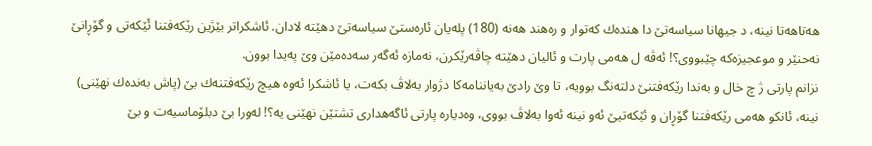هه‌تاهه‌تا نینه‌، د جیهانا سیاسه‌تێ دا هنده‌ك كه‌توار و ره‌هند هه‌نه‌ (180) پله‌یان ئاره‌ستێ سیاسه‌تێ دهێته‌ لادان. ئاشكراتر بێژین رێكه‌فتنا ئَێكه‌تی و گۆڕانێ نه‌حنێر و موعجیزه‌كه‌ چێبووی؟! ئه‌ڤه‌ ل هه‌می پارت و ئالیان دهێته‌ چاڤه‌رێكرن، نه‌مازه‌ ئه‌گه‌ر سه‌ده‌مێن وێ په‌یدا بوون.
نزانم پارتی ژ چ خال و به‌ندا رێكه‌فتنێ دلته‌نگ بوویه‌، تا وێ رادێ به‌یاننامه‌كا دژوار به‌لاڤ بكه‌ت، یا ئاشكرا ئه‌وه‌ هیچ رێكه‌فتنه‌ك بێ (پاش به‌نده‌ك نهێنی) نینه‌، ئانكو هه‌می رێكه‌فتنا گۆڕان و ئێكه‌تیێ ئه‌و نینه‌ ئه‌وا به‌لاڤ بووی، وه‌دیاره‌ پارتی ئاگه‌هداری تشتێن نهێنی یه‌؟! له‌ورا بێ دبلۆماسیه‌ت و بێ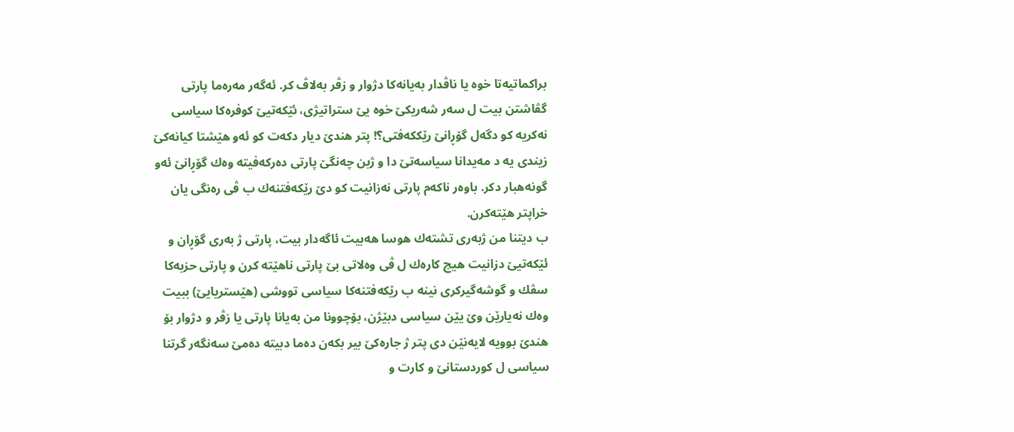براكماتیه‌تا خوه‌ یا ناڤدار به‌یانه‌كا دژوار و زڤر به‌لاڤ كر. ئه‌گه‌ر مه‌ره‌ما پارتی گڤاشتن بیت ل سه‌ر شه‌ریكێ خوه‌ یێ ستراتیژی، ئێكه‌تیێ كوفره‌كا سیاسی نه‌كریه‌ كو دگه‌ل گۆڕانێ رێككه‌فتی؟! پتر هندێ دیار دكه‌ت كو ئه‌و هێشتا كیانه‌كێ زیندی یه‌ د مه‌یدانا سیاسه‌تێ دا و ژبن چه‌نگێ پارتی ده‌ركه‌فیته‌ وه‌ك گۆڕانێ ئه‌و گونه‌هبار دكر. باوه‌ر ناكه‌م پارتی نه‌زانیت كو دێ رێكه‌فتنه‌ك ب ڤی ره‌نگی یان خراپتر هێته‌كرن.
ب دیتنا من ژبه‌ری تشته‌ك هوسا هه‌بیت ئاگه‌دار بیت، پارتی ژ به‌ری گۆڕان و ئێكه‌تیێ دزانیت هیج كاره‌ك ل ڤی وه‌لاتی بێ پارتی ناهێته‌ كرن و پارتی حزبه‌كا سڤك و گوشه‌گیركری نینه‌ ب رێكه‌فتنه‌كا سیاسی تووشی (هێستریایێ) ببیت وه‌ك نه‌یارێن وێ یێن سیاسی دبێژن، بۆچوونا من به‌یانا پارتی یا زڤر و دژوار بۆ هندێ بوویه‌ لایه‌نێن دی پتر ژ جاره‌كێ بیر بكه‌ن ده‌ما دبیته‌ ده‌مێ سه‌نگه‌ر گرتنا سیاسی ل كوردستانێ و كارت و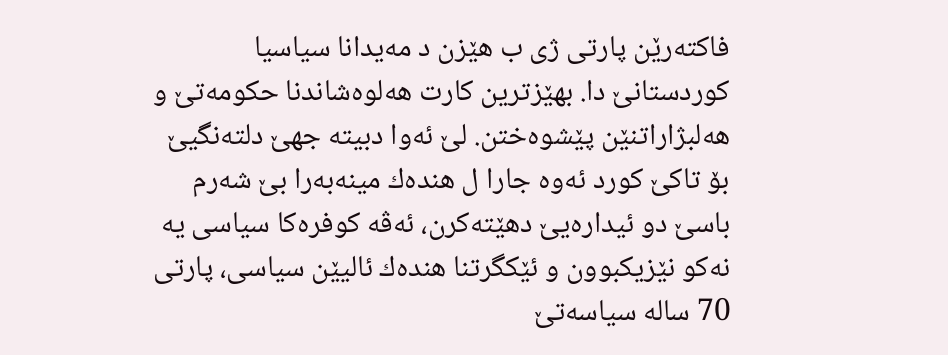فاكته‌رێن پارتی ژی ب هێزن د مه‌یدانا سیاسیا كوردستانێ دا. بهێزترین كارت هه‌لوه‌شاندنا حكومه‌تێ و هه‌لبژاراتنێن پێشوه‌ختن. لێ ئه‌وا دبیته‌ جهێ دلته‌نگیێ بۆ تاكێ كورد ئه‌وه‌ جارا ل هنده‌ك مینه‌به‌را بێ شه‌رم باسێ دو ئیداره‌یێ دهێته‌كرن، ئه‌ڤه‌ كوفره‌كا سیاسی یه‌ نه‌كو نێزیكبوون و ئێكگرتنا هنده‌ك ئالیێن سیاسی، پارتی 70 ساله‌ سیاسه‌تێ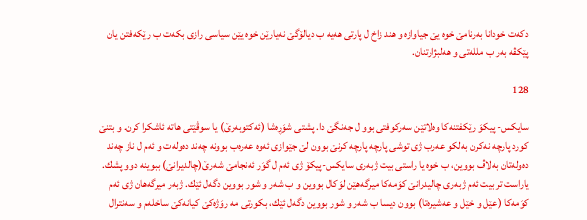دكه‌ت خودانا به‌رنامێ خوه‌ یێ جیاوازه‌ و هند زاخ ل پارتی هه‌یه‌ ب دیالۆگێ نه‌یارێن خوه‌ یێن سیاسی رازی بكه‌ت ب رێكه‌فتن یان پێكڤه‌ به‌ر ب ملله‌تی و هه‌لبژارتنان.

128

سایكس- پیكوَ رێكفتنه‌كا وه‌لاتێن سه‌ركوفتی بوو ل جه‌نگێ دا. پشتی شوَڕه‌شا (ئه‌كتوبه‌رێ) یا سوڤێتی هاته‌ ئاشكرا كرن. و بتنێ كورد پارچه‌ نه‌كرن به‌لكو عه‌رب ژی توشی پارچه‌ پارچه‌ كرنێ بوون لێ جێوازی ئه‌وه‌ عه‌ره‌ب بوونه‌ چه‌ند ده‌وله‌ت و ئه‌م ل ناز چه‌ند ده‌وله‌تان به‌لاڤ بووین، ب خوه‌ یا راستی بیت ژبه‌ری سایكس-پیكۆ ژی ئه‌م ل گوَر ئه‌نجامێ شه‌رێ(چالدیرانێ) ببوینه‌ دوو پشك. یاراست تر بیت ئه‌م ژبه‌ری چالیدرانێ كوَمه‌كا میرگه‌هێن لوَكال بووین و ب شه‌ر و شور بووین دگه‌ل ئێك. ژبه‌ر میرگه‌هان ژی ئه‌م كوَمه‌كا (عێل و خێل و عه‌شیره‌تا) بوون دیسا ب شه‌ر و شور بووین دگه‌ل ئێك، بكورتی مه‌ روَژه‌كێ كیانه‌كێ ساخله‌م و سه‌نترال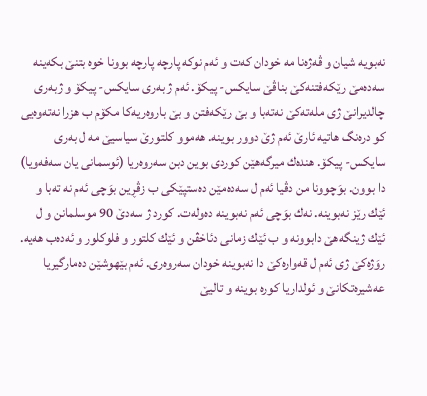نه‌بویه‌ شیان و ڤه‌ژه‌نا مه‌ خودان كه‌ت و ئه‌م نوكه‌ پارچه‌ پارچه‌ بوونا خوه‌ بتنێ بكه‌ینه‌ سه‌ده‌مێ رێكه‌فتنه‌كێ بناڤێ سایكس- پیكۆ. ئه‌م ژ به‌ری سایكس- پیكۆ و ژبه‌ری چالدیرانێ ژی مله‌ته‌كێ نه‌ته‌با و بێ رێكه‌فتن و بێ باروه‌ریه‌كا مكۆم ب هزرا نه‌ته‌وه‌یی كو دره‌نگ هاتیه‌ ئارێ ئه‌م ژێ دوور بوینه‌. هه‌موو كلتورێ سیاسیێ مه‌ ل به‌ری سایكس- پیكۆ. هنده‌ك میرگه‌هێن كوردی بوین دبن سه‌روه‌ریا (ئوسمانی یان سه‌فه‌ویا) دا بوون. بوَچوونا من دڤیا ئه‌م ل سه‌ده‌مێن ده‌ستپێكی ب زڤڕین بوَچی ئه‌م نه‌ ته‌با و ئێك رێز نه‌بوینه‌. نه‌ك بوَچی ئه‌م نه‌بوینه‌ ده‌وله‌ت. كورد ژ سه‌دێ 90 موسلمانن و ل ئێك ژینگه‌هێ دابوونه‌ و ب ئێك زمانی دئاخڤن و ئێك كلتور و فلوكلور و ئه‌ده‌ب هه‌یه‌. روَژه‌كێ ژی ئه‌م ل قه‌واره‌كێ دا نه‌بوینه‌ خودان سه‌روه‌ری. ئه‌م بێهوشێن ده‌مارگیریا عه‌شیره‌تكانێ و ئولداریا كوره‌ بوینه‌ و تالیێ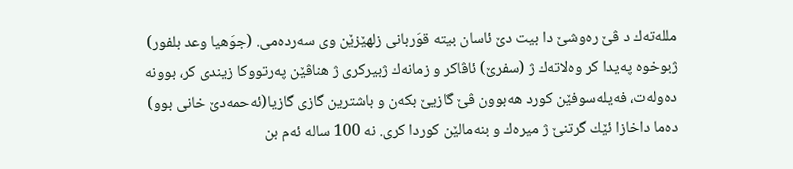ملله‌ته‌ك د ڤێ ره‌وشێ دا بیت دێ ئاسان بیته‌ قوَربانی زلهێزێن وی سه‌رده‌می. (جوَهیا وعد بلفور) ژبوخوه‌ په‌یدا كر وه‌لاته‌ك ژ (سفرێ) ئاڤاكر و زمانه‌ك ژبیركری ژ هناڤێن په‌رتووكا زیندی كر، بوونه‌ ده‌وله‌ت، فه‌یله‌سوفێن كورد هه‌بوون ڤێ گازیێ بكه‌ن و باشترین گازی گازیا(ئه‌حمه‌دێ خانی بوو) ده‌ما داخازا ئێك گرتنێ ژ میره‌ك و بنه‌مالێن كوردا كری. نه‌ 100 ساله‌ ئه‌م بن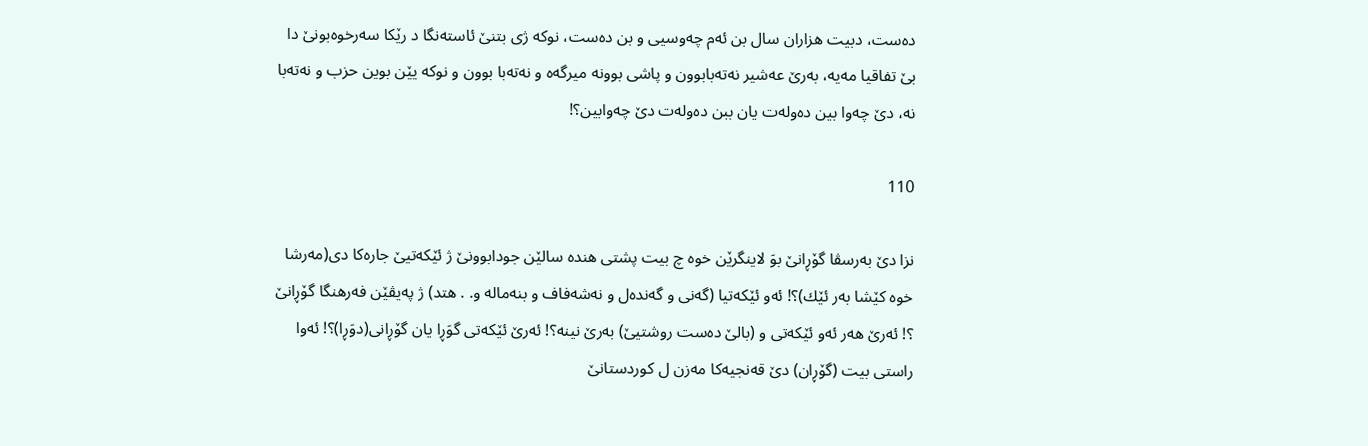ده‌ست، دبیت هزاران سال بن ئه‌م چه‌وسیی و بن ده‌ست، نوكه‌ ژی بتنێ ئاسته‌نگا د رێكا سه‌رخوه‌بونێ دا بێ تفاقیا مه‌یه‌، به‌رێ عه‌شیر نه‌ته‌بابوون و پاشی بوونه‌ میرگه‌ه و نه‌ته‌با بوون و نوكه‌ یێن بوین حزب و نه‌ته‌با نه‌، دێ چه‌وا بین ده‌وله‌ت یان ببن ده‌وله‌ت دێ چه‌وابین؟!

110

نزا دێ به‌رسڤا گۆڕانێ بوَ لاینگرێن خوه‌ چ بیت پشتی هنده‌ سالێن جودابوونێ ژ ئێكه‌تیێ جاره‌كا دی(مه‌رشا خوه‌ كێشا به‌ر ئێك)؟! ئه‌و ئێكه‌تیا (گه‌نی و گه‌نده‌ل و نه‌شه‌فاف و بنه‌ماله‌ و. . هتد) ژ په‌یڤێن فه‌رهنگا گۆڕانێ ؟! ئه‌رێ هه‌ر ئه‌و ئێكه‌تی و (بالێ ده‌ست روشتیێ) به‌رێ نینه‌؟! ئه‌رێ ئێكه‌تی گوَڕا یان گۆڕانی(دوَڕا)؟! ئه‌وا راستی بیت (گۆڕان) دێ قه‌نجیه‌كا مه‌زن ل كوردستانێ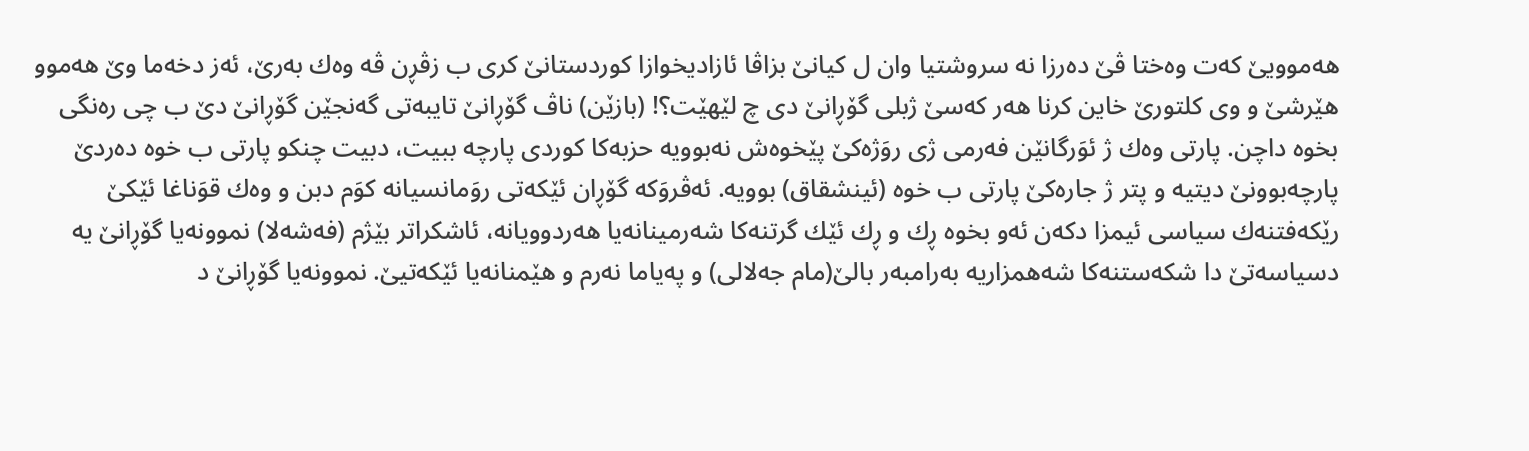هه‌موویێ كه‌ت وه‌ختا ڤێ ده‌رزا نه‌ سروشتیا وان ل كیانێ بزاڤا ئازادیخوازا كوردستانێ كری ب زڤڕن ڤه‌ وه‌ك به‌رێ، ئه‌ز دخه‌ما وێ هه‌موو هێرشێ و وی كلتورێ خاین كرنا هه‌ر كه‌سێ ژبلی گۆڕانێ دی چ لێهێت؟! (بازێن) ناڤ گۆڕانێ تایبه‌تی گه‌نجێن گۆڕانێ دێ ب چی ره‌نگی بخوه‌ داچن. پارتی وه‌ك ژ ئوَرگانێن فه‌رمی ژی روَژه‌كێ پێخوه‌ش نه‌بوویه‌ حزبه‌كا كوردی پارچه‌ ببیت، دبیت چنكو پارتی ب خوه‌ ده‌ردێ پارچه‌بوونێ دیتیه‌ و پتر ژ جاره‌كێ پارتی ب خوه‌ (ئینشقاق) بوویه‌. ئه‌ڤروَكه‌ گۆڕان ئێكه‌تی روَمانسیانه‌ كوَم دبن و وه‌ك قوَناغا ئێكێ رێكه‌فتنه‌ك سیاسی ئیمزا دكه‌ن ئه‌و بخوه‌ ڕك و ڕك ئێك گرتنه‌كا شه‌رمینانه‌یا هه‌ردوویانه‌، ئاشكراتر بێژم (فه‌شه‌لا) نموونه‌یا گۆڕانێ یه‌ دسیاسه‌تێ دا شكه‌ستنه‌كا شه‌همزاریه‌ به‌رامبه‌ر بالێ(مام جه‌لالی) و په‌یاما نه‌رم و هێمنانه‌یا ئێكه‌تیێ. نموونه‌یا گۆڕانێ د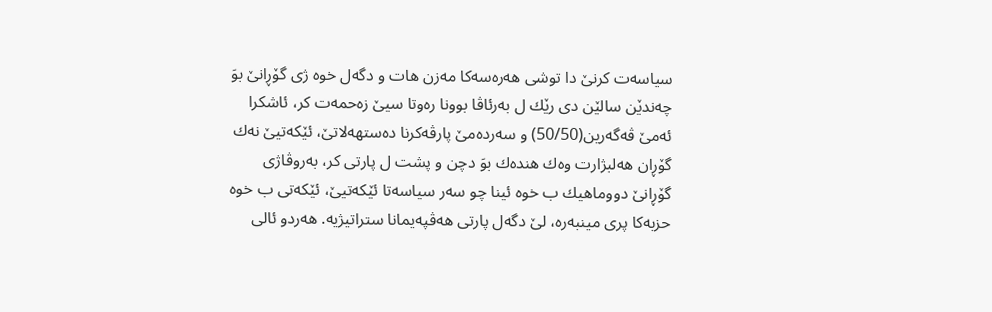سیاسه‌ت كرنێ دا توشی هه‌ره‌سه‌كا مه‌زن هات و دگه‌ل خوه‌ ژی گۆڕانێ بوَ چه‌ندێن سالێن دی رێك ل به‌رئاڤا بوونا ره‌وتا سیێ زه‌حمه‌ت كر، ئاشكرا ئه‌مێ ڤه‌گه‌رین(50/50) و سه‌رده‌مێ پارڤه‌كرنا ده‌ستهه‌لاتێ، ئێكه‌تیێ نه‌ك گۆڕان هه‌لبژارت وه‌ك هنده‌ك بوَ دچن و پشت ل پارتی كر، به‌روڤاژی گۆڕانێ دووماهیك ب خوه‌ ئینا چو سه‌ر سیاسه‌تا ئێكه‌تیێ، ئێكه‌تی ب خوه‌ حزبه‌كا پری مینبه‌ره‌، لێ دگه‌ل پارتی هه‌ڤپه‌یمانا ستراتیژیه‌. هه‌ردو ئالی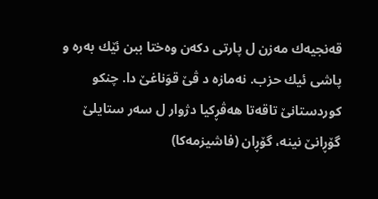قه‌نجیه‌ك مه‌زن ل پارتی دكه‌ن وه‌ختا ببن ئێك به‌ره‌ و پاشی ئیك حزب. نه‌مازه‌ د ڤێ قوَناغێ دا. چنكو كوردستانێ تاقه‌تا هه‌ڤڕكیا دژوار ل سه‌ر ستایلێ گۆڕانێ نینه‌، گۆڕان (فاشیزمه‌كا)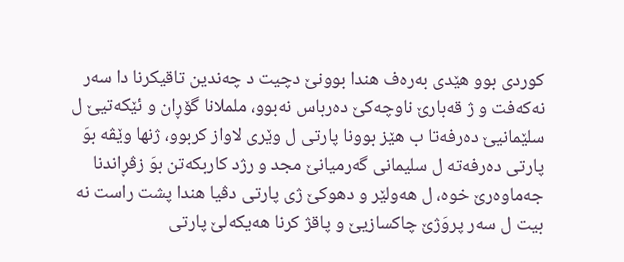كوردی بوو هێدی به‌ره‌ف هندا بوونێ دچیت د چه‌ندین تاقیكرنا دا سه‌ر نه‌كه‌فت و ژ قه‌بارێ ناوچه‌كێ ده‌رباس نه‌بوو، ململانا گۆڕان و ئێكه‌تیێ ل سلێمانیێ ده‌رفه‌تا ب هێز بوونا پارتی ل وێری لاواز كربوو، ژنها وێڤه‌ بوَ پارتی ده‌رفه‌ته‌ ل سلیمانی گه‌رمیانێ مجد و رژد كاربكه‌تن بوَ زڤڕاندنا جه‌ماوه‌رێ خوه‌، ل هه‌ولێر و دهوكێ ژی پارتی دڤیا هندا پشت راست نه‌ بیت ل سه‌ر پروَژێ چاكسازیێ و پاقژ كرنا هه‌یكه‌لێ پارتی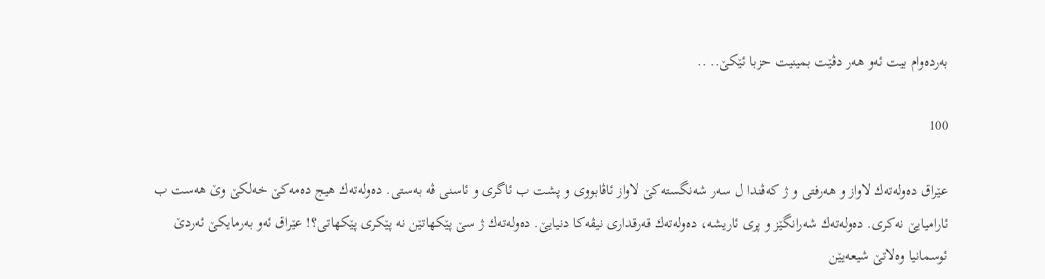به‌رده‌وام بیت ئه‌و هه‌ر دڤێت بمینیت حزبا ئێكێ.. ..

100

عێراق ده‌وله‌ته‌ك لاواز و هه‌رفتی و ژ كه‌ڤندا ل سه‌ر شه‌نگسته‌كێ لاواز ئاڤابووی و پشت ب ئاگری و ئاسنی ڤه‌ به‌ستی. ده‌وله‌ته‌ك هیج ده‌مه‌كێ خه‌لكێ وێ هه‌ست ب ئارامیایێ نه‌كری. ده‌وله‌ته‌ك شه‌رانگێز و پری ئاریشه‌، ده‌وله‌ته‌ك قه‌رقداری نیڤه‌كا دنیایێ. ده‌وله‌ته‌ك ژ سێ پێكهاتێن نه‌ پێكری پێكهاتی؟! عێراق ئه‌و به‌رمایكێ ئه‌ردێ ئوسمانیا وه‌لاتێ شیعه‌یێن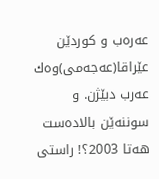عه‌ره‌ب و كوردێن عێراقا(عه‌جه‌می)وه‌ك عه‌رب دبێژن. و سوننه‌ێن بالاده‌ست هه‌تا 2003؟! راستی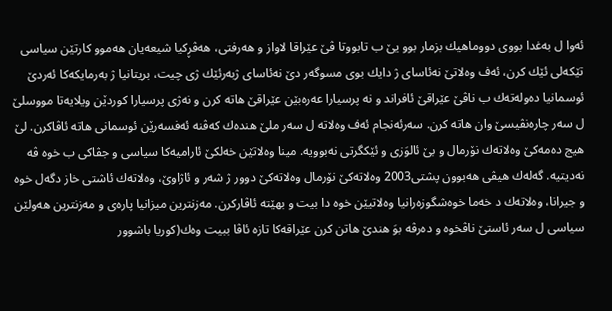ئه‌وا ل به‌غدا بووی دووماهیك بزمار بوو یێ ب تابووتا ڤێ عێراقا لاواز و هه‌رفتی، هه‌ڤڕكیا شیعه‌یان هه‌موو كارتێن سیاسی تێكه‌لی ئێك كرن، ئه‌ف وه‌لاتێ نه‌ئاسای ژ دایك بوی مسوگه‌ر دێ نه‌ئاسای ژبه‌رئێك ژی چیت، بریتانیا ژ به‌رمایكه‌كا ئه‌ردێ ئوسمانیا ده‌وله‌ته‌ك ب ناڤێ عێراقێ ئافراند و نه‌ پرسیارا عه‌ره‌بێن عێراقێ هاته‌ كرن و نه‌ژی پرسیارا كوردێن ویلایه‌تا مووسلێ ل سه‌ر چاره‌نڤیسێ وان هاته‌ كرن. سه‌رئه‌نجام ئه‌ف وه‌لاته‌ ل سه‌ر ملێ هنده‌ك كه‌ڤنه‌ ئه‌فسه‌رێن ئوسمانی هاته‌ ئاڤاكرن. لێ هیج ده‌مه‌كێ وه‌لاته‌ك نۆرمال و بێ ئالوَزی و ئێكگرتی نه‌بوویه‌. مینا وه‌لاتێن خه‌لكێ ئارامیه‌كا سیاسی و جڤاكی ب خوه‌ ڤه‌ نه‌دیتیه‌. گه‌له‌ك هیڤی هه‌بوون پشتی2003 وه‌لاته‌كێ نۆرمال وه‌لاته‌كێ دوور ژ شه‌ر و ئاژاوێ، وه‌لاته‌ك ئاشتی خاز دگه‌ل خوه‌ و جیرانا، وه‌لاته‌ك د خه‌ما خوه‌شگوزه‌رانیا وه‌لاتیێن خوه‌ دا بیت و بهێته‌ ئاڤاركرن. مه‌زنترین میزانیا پاره‌ی و مه‌زنترین هه‌ولێن سیاسی ل سه‌ر ئاستێ ناڤخوه‌ و ده‌رڤه‌ بوَ هندێ هاتن كرن عێراقه‌كا تازه‌ ئاڤا ببیت وه‌ك(كوریا باشوور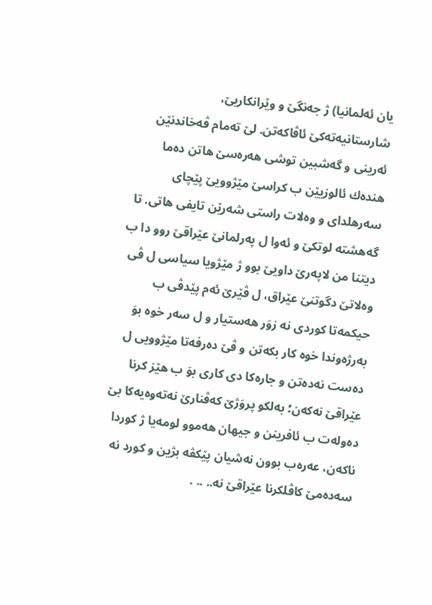یان ئه‌لمانیا) ژ جه‌نگێ و وێرانكاریێ، شارستانیه‌ته‌كێ ئاڤاكه‌تن. لێ ته‌مام ڤه‌خاندنێن ئه‌رینی و گه‌شبین توشی هه‌ره‌سێ هاتن ده‌ما هنده‌ك ئالوزیێن ب كراسێ مێژوویێ پێچای سه‌رهلدای و وه‌لات راستی شه‌رێن تایفی هاتی. تا گه‌هشته‌ لوتكێ و ئه‌وا ل په‌رلمانێ عێراقێ روو دا ب دیتنا من لاپه‌رێ داویێ بوو ژ مێژویا سیاسی ل ڤی وه‌لاتێ دگوتنێ عێراق، ل ڤێرێ ئه‌م پێدڤی ب حیكمه‌تا كوردی نه‌ زوَر هه‌ستیار و ل سه‌ر خوه‌ بوَ به‌رژه‌وندا خوه‌ كار بكه‌تن و ڤێ ده‌رفه‌تا مێژوویی ل ده‌ست نه‌ده‌تن و جاره‌كا دی كاری بوَ ب هێز كرنا عێراقێ نه‌كه‌ن؛ به‌لكو پروَژێ كه‌ڤنارێ نه‌ته‌وه‌یه‌كا بێ ده‌وله‌ت ب ئافرینن و جیهان هه‌موو لومه‌یا ژ كوردا ناكه‌ن، عه‌ره‌ب بوون نه‌شیان پێكڤه‌ بژین و كورد نه‌ سه‌ده‌مێ كاڤلكرنا عێراقێ نه‌.. .. .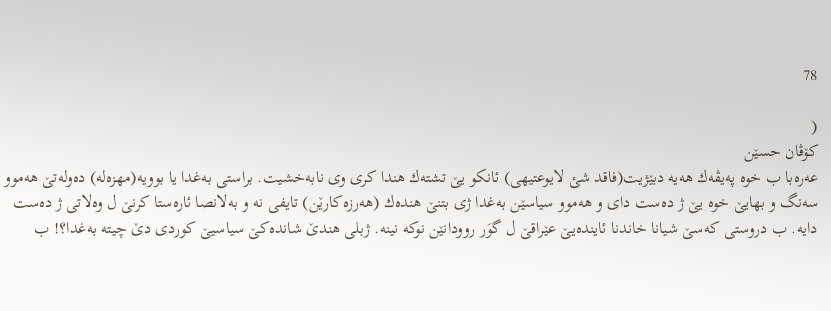78

(
كۆڤان حسێن
عه‌ره‌با ب خوه‌ په‌یڤه‌ك هه‌یه‌ دبێژیت(فاقد شئ لایوعتیهی) ئانكو یێ تشته‌ك هندا كری وی نابه‌خشیت. براستی به‌غدا یا بوویه‌(مهزه‌له‌) ده‌وله‌تێ هه‌موو سه‌نگ و بهایێ خوه‌ یێ ژ ده‌ست دای و هه‌موو سیاسێن به‌غدا ژی بتنێ هنده‌ك (هه‌رزه‌كارێن) تایفی نه‌ و به‌لانصا ئاره‌ستا كرنێ ل وه‌لاتی ژ ده‌ست دایه‌. ب دروستی كه‌سێ شیانا خاندنا ئاینده‌یێ عێراقێ ل گوَر روودانێن نوكه‌ نینه‌. ژبلی هندێ شانده‌كێ سیاسیێ كوردی دێ چیته‌ به‌غدا؟! ب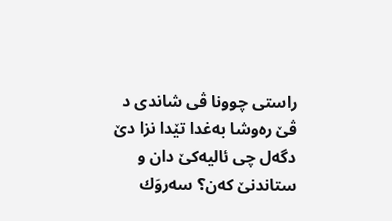راستی چوونا ڤی شاندی د ڤێ ره‌وشا به‌غدا تێدا نزا دێ دگه‌ل چی ئالیه‌كێ دان و ستاندنێ كه‌ن؟ سه‌روَك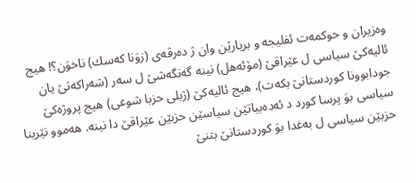وه‌زیران و حوكمه‌ت ئفلیجه‌ و بریارێن وان ژ ده‌رڤه‌ی (زوَنا كه‌سك) ناخوَن؟! هیج ئالیه‌كێ سیاسی ل عێراقێ (مۆئه‌هل) نینه‌ گه‌نگه‌شێ ل سه‌ر (شه‌راكه‌تێ یان جودابوونا كوردستانێ بكه‌ت)، هیج ئالیه‌كێ (ژبلی حزبا شوعی) هیج پروژه‌كێ سیاسی بوَ پرسا كورد د ئه‌ده‌بیاتێن سیاسێن حزبێن عێراقێ دا نینه‌. هه‌موو نێرینا حزبێن سیاسی ل به‌غدا بوَ كوردستانێ بتنێ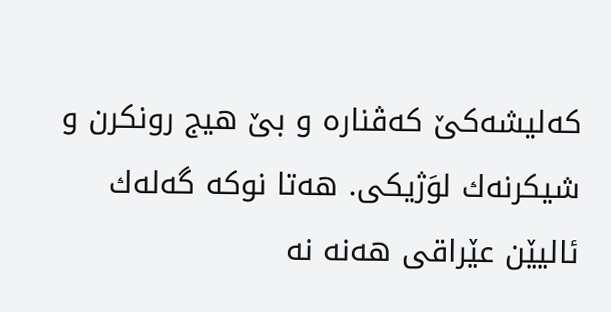كه‌لیشه‌كێ كه‌ڤناره‌ و بێ هیج رونكرن و شیكرنه‌ك لوَژیكی. هه‌تا نوكه‌ گه‌له‌ك ئالیێن عێراقی هه‌نه‌ نه‌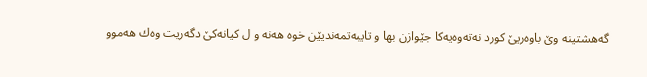گه‌هشتینه‌ وێ باوه‌ریێ كورد نه‌ته‌وه‌یه‌كا جێوازن بها و تایبه‌تمه‌ندیێن خوه‌ هه‌نه‌ و ل كیانه‌كێ دگه‌ریت وه‌ك هه‌موو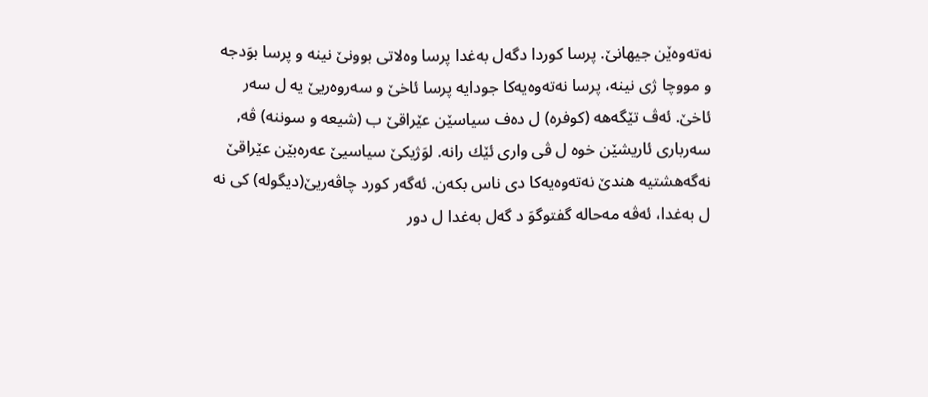نه‌ته‌وه‌ێن جیهانێ. پرسا كوردا دگه‌ل به‌غدا پرسا وه‌لاتی بوونێ نینه‌ و پرسا بوَدجه‌ و مووچا ژی نینه‌، پرسا نه‌ته‌وه‌یه‌كا جودایه‌ پرسا ئاخێ و سه‌روه‌ریێ یه‌ ل سه‌ر ئاخێ. ئه‌ڤ تێگه‌هه‌ (كوفره‌) ل ده‌ف سیاسێن عێراقێ ب (شیعه‌ و سوننه‌) ڤه‌, سه‌رباری ئاریشێن خوه‌ ل ڤی واری ئێك رانه‌. لوَژیكێ سیاسیێ عه‌ره‌بێن عێراقێ نه‌گه‌هشتیه‌ هندێ نه‌ته‌وه‌یه‌كا دی ناس بكه‌ن. ئه‌گه‌ر كورد چاڤه‌ریێ(دیگوله‌) كی نه‌ ل به‌غدا، ئه‌ڤه‌ مه‌حاله‌ گفتوگوَ د گه‌ل به‌غدا ل دور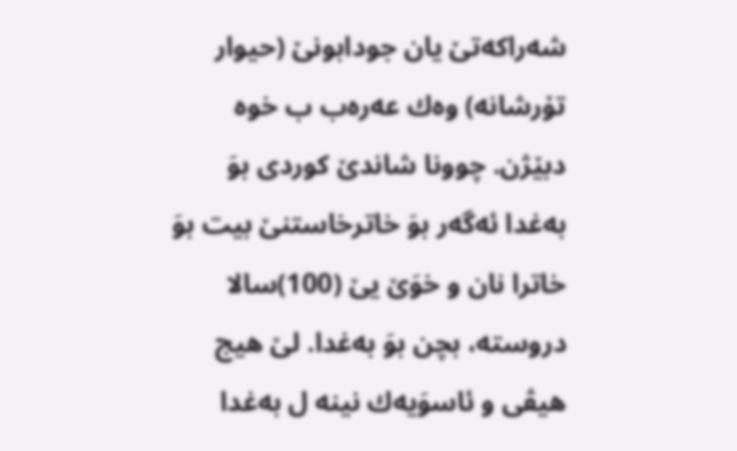شه‌راكه‌تێ یان جودابونێ (حیوار تۆرشانه‌) وه‌ك عه‌ره‌ب ب خوه‌ دبێژن. چوونا شاندێ كوردی بوَ به‌غدا ئه‌گه‌ر بوَ خاترخاستنێ بیت بوَ خاترا نان و خوَێ یێ (100)سالا دروسته‌، بچن بوَ به‌غدا. لێ هیج هیڤی و ئاسوَیه‌ك نینه‌ ل به‌غدا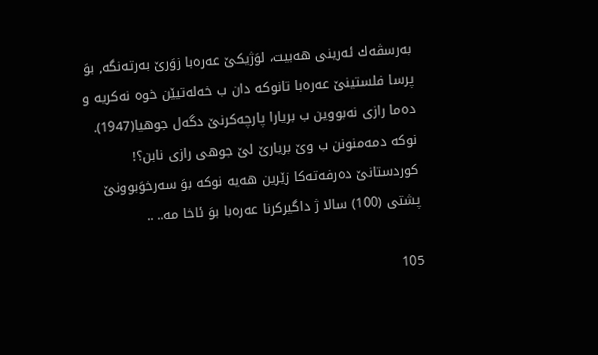به‌رسڤه‌ك ئه‌رینی هه‌بیت، لوَژیكێ عه‌ره‌با زوَرێ به‌رته‌نگه‌, بوَ پرسا فلستینێ عه‌ره‌با تانوكه‌ دان ب خه‌له‌تیێن خوه‌ نه‌كریه‌ و ده‌ما رازی نه‌بووین ب بریارا پارچه‌كرنێ دگه‌ل جوهیا(1947). نوكه‌ دمه‌منونن ب وێ بریارێ لێ جوهی رازی نابن؟! كوردستانێ ده‌رفه‌ته‌كا زێرین هه‌یه‌ نوكه‌ بوَ سه‌رخوَبوونێ پشتی (100) سالا ژ داگیركرنا عه‌ره‌با بوَ ئاخا مه‌.. ..

105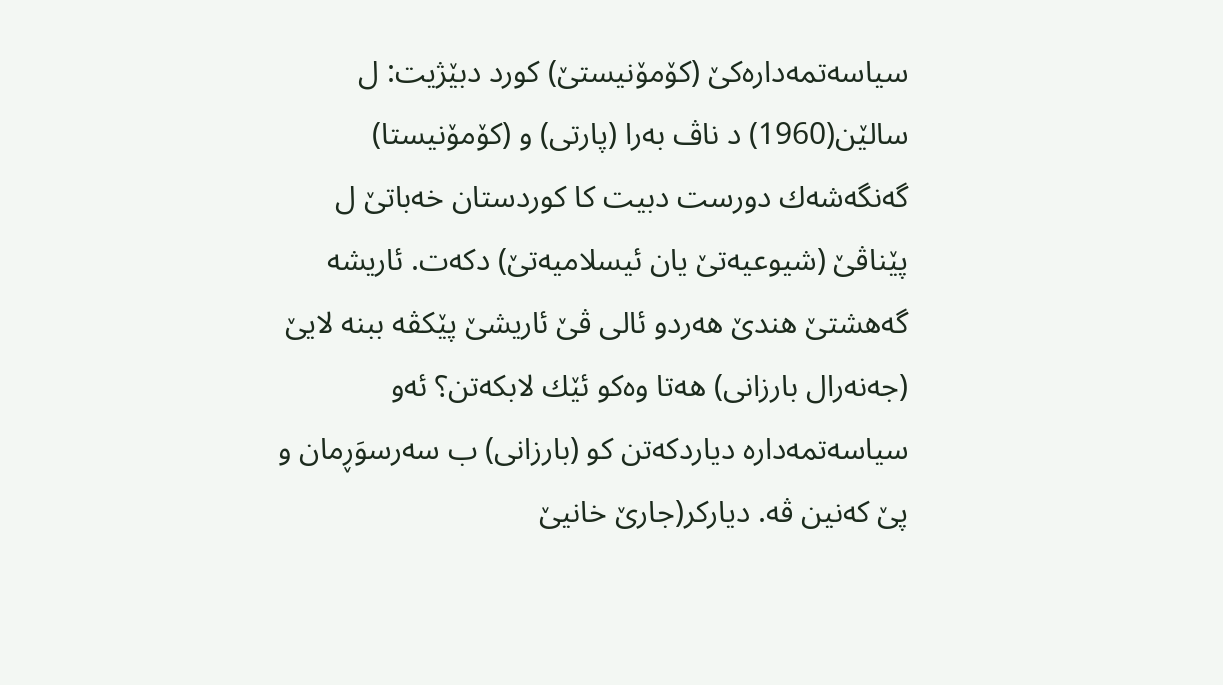سیاسه‌تمه‌داره‌كێ (كۆمۆنیستێ) كورد دبێژیت: ل سالێن(1960) د ناڤ به‌را (پارتی) و (كۆمۆنیستا) گه‌نگه‌شه‌ك دورست دبیت كا كوردستان خه‌باتێ ل پێناڤێ (شیوعیه‌تێ یان ئیسلامیه‌تێ) دكه‌ت. ئاریشه‌ گه‌هشتێ هندێ هه‌ردو ئالی ڤێ ئاریشێ پێكڤه‌ ببنه‌ لایێ (جه‌نه‌رال بارزانی) هه‌تا وه‌كو ئێك لابكه‌تن؟ ئه‌و سیاسه‌تمه‌داره‌ دیاردكه‌تن كو (بارزانی) ب سه‌رسوَڕمان و پێ كه‌نین ڤه‌. دیاركر(جارێ خانیێ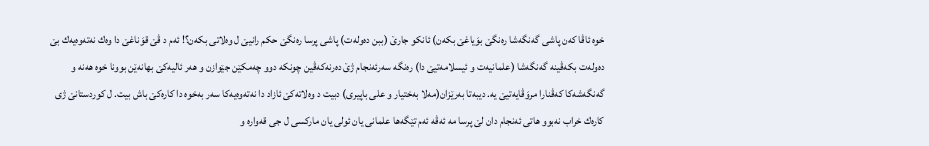خوه‌ ئاڤا كه‌ن پاشی گه‌نگه‌شا ره‌نگێ بوَیاغێ بكه‌ن) ئانكو جارێ (ببن ده‌وله‌ت) پاشی پرسا ره‌نگێ حكم رانیێ ل وه‌لاتی بكه‌ن؟! ئه‌م د ڤێ قوَناغێ دا وه‌ك نه‌ته‌وه‌یه‌ك بێ ده‌وله‌ت بكه‌ڤینه‌ گه‌نگه‌شا (علمانیه‌ت و ئیسلامه‌تیێ دا) ره‌نگه‌ سه‌رئه‌نجام ژێ ده‌رنه‌كه‌ڤین چونكه‌ دوو چه‌مكێن جێوازن و هه‌ر ئالیه‌كێ بهانه‌ێن بوونا خوه‌ هه‌نه‌ و گه‌نگه‌شه‌كا كه‌ڤنارا مروَڤایه‌تیێ یه‌. دیبه‌تا به‌رێزان(مه‌لا به‌ختیار و علی باپیری) دبیت د وه‌لاته‌كێ ئازاد دا نه‌ته‌وه‌یه‌كا سه‌ر به‌خوه‌ دا كاره‌كێ باش بیت. ل كوردستانێ ژی كاره‌ك خراب نه‌بوو هاتی ئه‌نجام دان لێ پرسا مه‌ ئه‌ڤه‌ ئه‌م تێگه‌ها علمانی یان ئولی یان ماركسی ل جی قه‌واره‌ و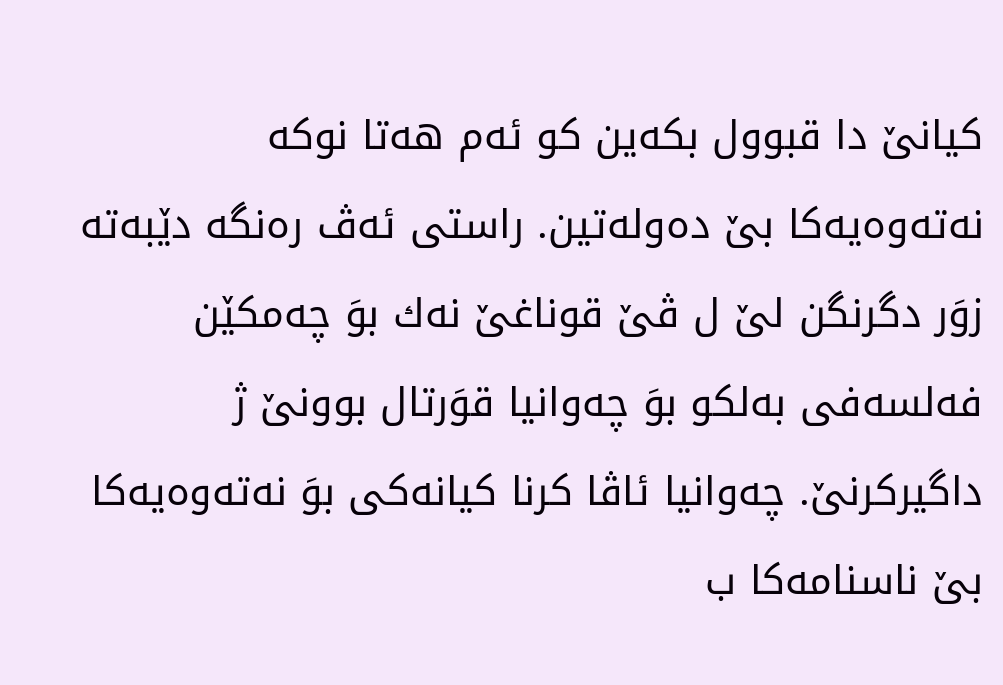كیانێ دا قبوول بكه‌ین كو ئه‌م هه‌تا نوكه‌ نه‌ته‌وه‌یه‌كا بێ ده‌وله‌تین. راستی ئه‌ڤ ره‌نگه‌ دێبه‌ته‌ زوَر دگرنگن لێ ل ڤێ قوناغێ نه‌ك بوَ چه‌مكێن فه‌لسه‌فی به‌لكو بوَ چه‌وانیا قوَرتال بوونێ ژ داگیركرنێ. چه‌وانیا ئاڤا كرنا كیانه‌كی بوَ نه‌ته‌وه‌یه‌كا بێ ناسنامه‌كا ب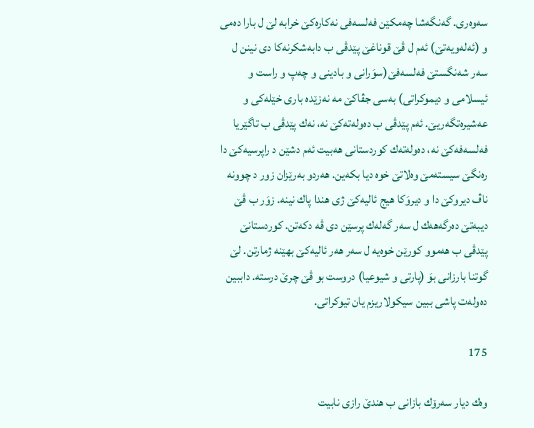سه‌وه‌ری. گه‌نگه‌شا چه‌مكێن فه‌لسه‌فی نه‌كاره‌كێ خرابه‌ لێ ل بارا ده‌می و (ئه‌له‌ویه‌تێ) ئه‌م ل ڤێ قوناغێ پێدڤی ب دابه‌شكرنه‌كا دی نینن ل سه‌ر شه‌نگستێ فه‌لسه‌فێ(سوَرانی و بادینی و چه‌پ و راست و ئیسلامی و دیموكراتی) به‌سی جڤاكێ مه‌ نه‌زێده‌ باری خێله‌كی و عه‌شیره‌تگه‌ریێ. ئه‌م پێدڤی ب ده‌وله‌ته‌كێ نه‌، نه‌ك پێدڤی ب تاگێریا فه‌لسه‌فه‌كێ نه‌، ده‌وله‌ته‌ك كوردستانی هه‌بیت ئه‌م دشێن د راپرسیه‌كێ دا ره‌نگێ سیسته‌مێ وه‌لاتێ خوه‌ دیا بكه‌ین. هه‌ردو به‌رێزان زور د چوونه‌ ناڤ دیروكێ دا و دیروَكا هیج ئالیه‌كێ ژی هندا پاك نینه‌. زوَر ب ڤێ دیبه‌تێ ده‌رگه‌هه‌ك ل سه‌ر گه‌له‌ك پرسێن دی ڤه‌ دكه‌تن. كوردستانێ پێدڤی ب هه‌موو كورێن خوه‌یه‌ ل سه‌ر هه‌ر ئالیه‌كێ بهێنه‌ ژمارتن. لێ گوتنا بارزانی بوَ (پارتی و شیوعیا) دروست بو ڤێ چرێ درسته‌. داببین ده‌وله‌ت پاشی ببین سیكولاریزم یان تیوكراتی.

175

وه‌ك دیار سه‌رۆك بازانی ب هندێ رازی نابیت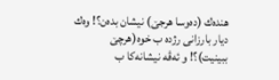هنده‌ك (ده‌وسا هرجێ) نیشان بده‌ن؟! وه‌ك دیار بارزانی رژده‌ ب خوه‌(هرچێ ببینیت)؟! و ئه‌ڤه‌ نیشانه‌كا ب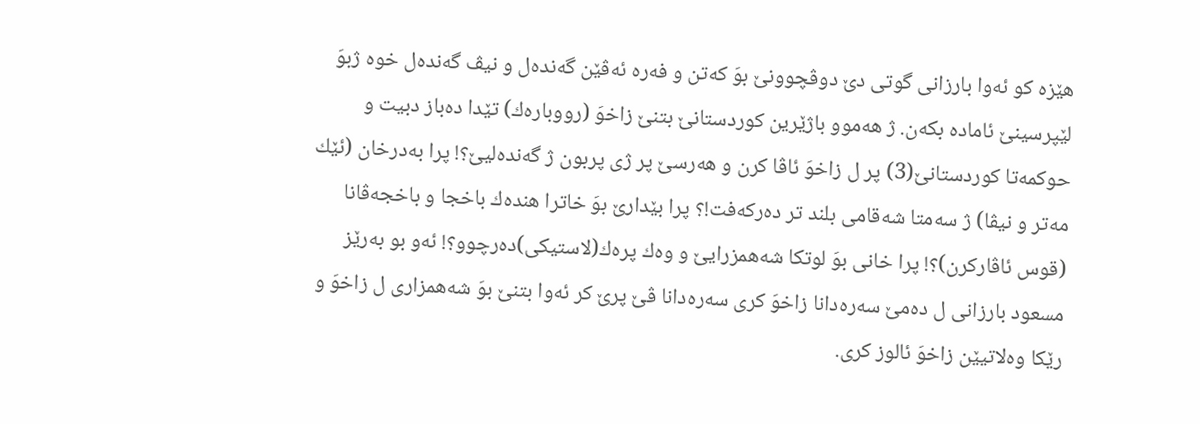هێزه‌ كو ئه‌وا بارزانی گوتی دێ دوڤچوونێ بوَ كه‌تن و فه‌ره‌ ئه‌ڤێن گه‌نده‌ل و نیڤ گه‌نده‌ل خوه‌ ژبوَ لێپرسینێ ئاماده‌ بكه‌ن. ژ هه‌موو باژێرین كوردستانێ بتنێ زاخوَ (رووباره‌ك) تێدا ده‌باز دبیت و حوكمه‌تا كوردستانێ(3) پر ل زاخوَ ئاڤا كرن و هه‌رسێ پر ژی پربون ژ گه‌نده‌لیێ؟! پرا به‌درخان (ئێك مه‌تر و نیڤا) ژ سه‌متا شه‌قامی بلند تر ده‌ركه‌فت!؟ پرا بێدارێ بوَ خاترا هنده‌ك باخجا و باخجه‌ڤانا (قوس ئاڤاركرن)؟! پرا خانی بوَ لوتكا شه‌همزرایێ و وه‌ك پره‌ك(لاستیكی)ده‌رچوو؟! ئه‌و بو به‌رێز مسعود بارزانی ل ده‌مێ سه‌ره‌دانا زاخوَ كری سه‌ره‌دانا ڤێ پرێ كر ئه‌وا بتنێ بوَ شه‌همزاری ل زاخوَ و رێكا وه‌لاتیێن زاخوَ ئالوز كری.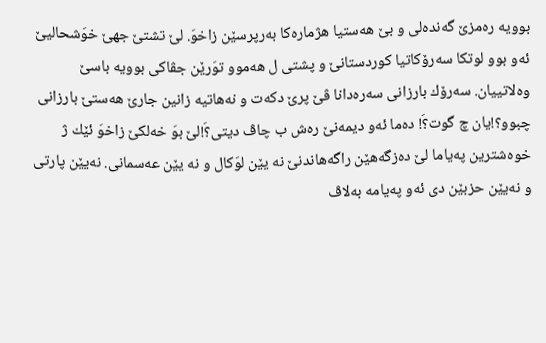بوویه‌ ره‌مزێ گه‌نده‌لی و بێ هه‌ستیا هژماره‌كا به‌رپرسێن زاخوَ. لێ تشتێ جهێ خوَشحالیێ ئه‌و بوو لوتكا سه‌رۆكاتیا كوردستانێ و پشتی ل هه‌موو توَرێن جڤاكی بوویه‌ باسێ وه‌لاتییان. سه‌رۆك بارزانی سه‌ره‌دانا ڤێ پرێ دكه‌ت و نه‌هاتیه‌ زانین جارێ هه‌ستێ بارزانی چبوو؟!یان چ گوت؟َ! ده‌ما ئه‌و دیمه‌نێ ره‌ش ب چاڤ دیتی؟َ!لێ بوَ خه‌لكێ زاخوَ ئێك ژ خوه‌شترین په‌یاما لێ ده‌زگه‌هێن راگه‌هاندنێ نه‌ یێن لوَكال و نه‌ یێن عه‌سمانی. نه‌یێن پارتی و نه‌یێن حزبێن دی ئه‌و په‌یامه‌ به‌لاڤ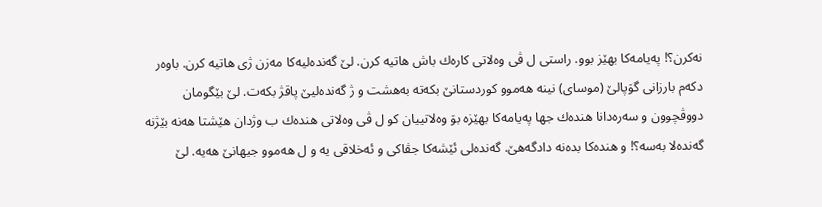نه‌كرن؟! په‌یامه‌كا بهێز بوو. راستی ل ڤی وه‌لاتی كاره‌ك باش هاتیه‌ كرن. لێ گه‌نده‌لیه‌كا مه‌زن ژی هاتیه‌ كرن. باوه‌ر دكه‌م بارزانی گوَپالێ (موسای) نینه‌ هه‌موو كوردستانێ بكه‌ته‌ به‌هشت و ژ گه‌نده‌لیێ پاقژ بكه‌ت. لێ بێگومان دووڤچوون و سه‌ره‌دانا هنده‌ك جها په‌یامه‌كا بهێزه‌ بوَ وه‌لاتییان كو ل ڤی وه‌لاتی هنده‌ك ب وژدان هێشتا هه‌نه‌ بێژنه‌ گه‌نده‌لا به‌سه‌؟! و هنده‌كا بده‌نه‌ دادگه‌هێ. گه‌نده‌لی ئێشه‌كا جڤاكی و ئه‌خلاقی یه‌ و ل هه‌موو جیهانێ هه‌یه‌. لێ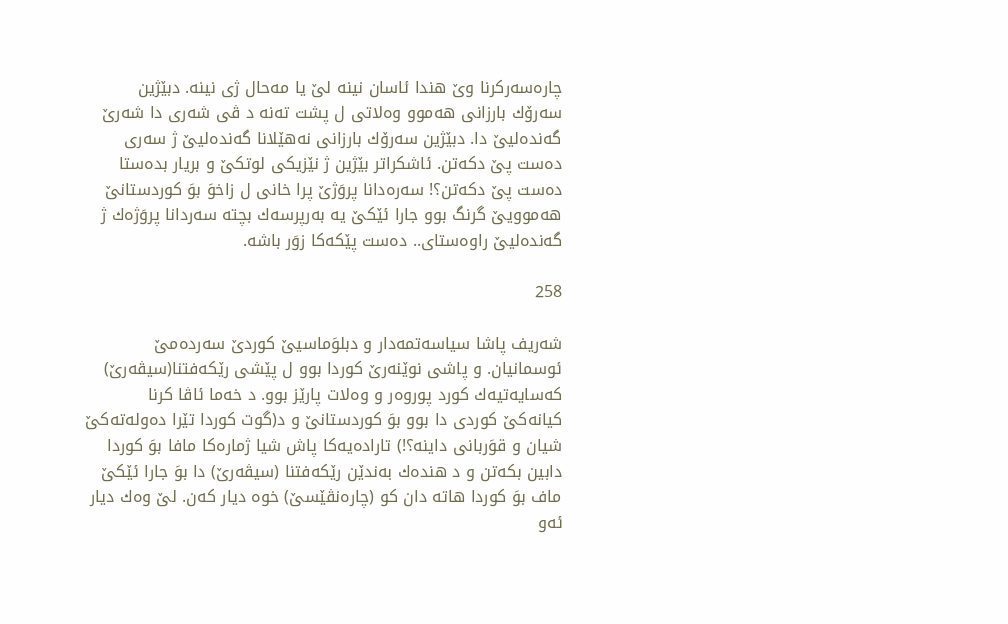چاره‌سه‌ركرنا وێ هندا ئاسان نینه‌ لێ یا مه‌حال ژی نینه‌. دبێژین سه‌رۆك بارزانی هه‌موو وه‌لاتی ل پشت ته‌نه‌ د ڤی شه‌ری دا شه‌رێ گه‌نده‌لیێ دا. دبێژین سه‌رۆك بارزانی نه‌هێلانا گه‌نده‌لیێ ژ سه‌ری ده‌ست پێ دكه‌تن. ئاشكراتر بێژین ژ نێزیكی لوتكێ و بریار بده‌ستا ده‌ست پێ دكه‌تن؟! سه‌ره‌دانا پروَژێ پرا خانی ل زاخوَ بوَ كوردستانێ هه‌موویێ گرنگ بوو جارا ئێكێ یه‌ به‌رپرسه‌ك بچته‌ سه‌ردانا پروَژه‌ك ژ گه‌نده‌لیێ راوه‌ستای.. ده‌ست پێكه‌كا زوَر باشه‌.

258

شه‌ریف پاشا سیاسه‌تمه‌دار و دبلوَماسیێ كوردێ سه‌رده‌مێ ئوسمانیان. و پاشی نوێنه‌رێ كوردا بوو ل پێشی رێكه‌فتنا(سیڤه‌رێ) كه‌سایه‌تیه‌ك كورد پوروه‌ر و وه‌لات پارێز بوو. د خه‌ما ئاڤا كرنا كیانه‌كێ كوردی دا بوو بوَ كوردستانێ و د(گوت كوردا تێرا ده‌وله‌ته‌كێ شیان و قوَربانی داینه‌؟!) تاراده‌یه‌كا پاش شیا ژماره‌كا مافا بوَ كوردا دابین بكه‌تن و د هنده‌ك به‌ندێن رێكه‌فتنا (سیڤه‌رێ) دا بوَ جارا ئێكێ ماف بوَ كوردا هاته‌ دان كو (چاره‌نڤێسێ) خوه‌ دیار كه‌ن. لێ وه‌ك دیار ئه‌و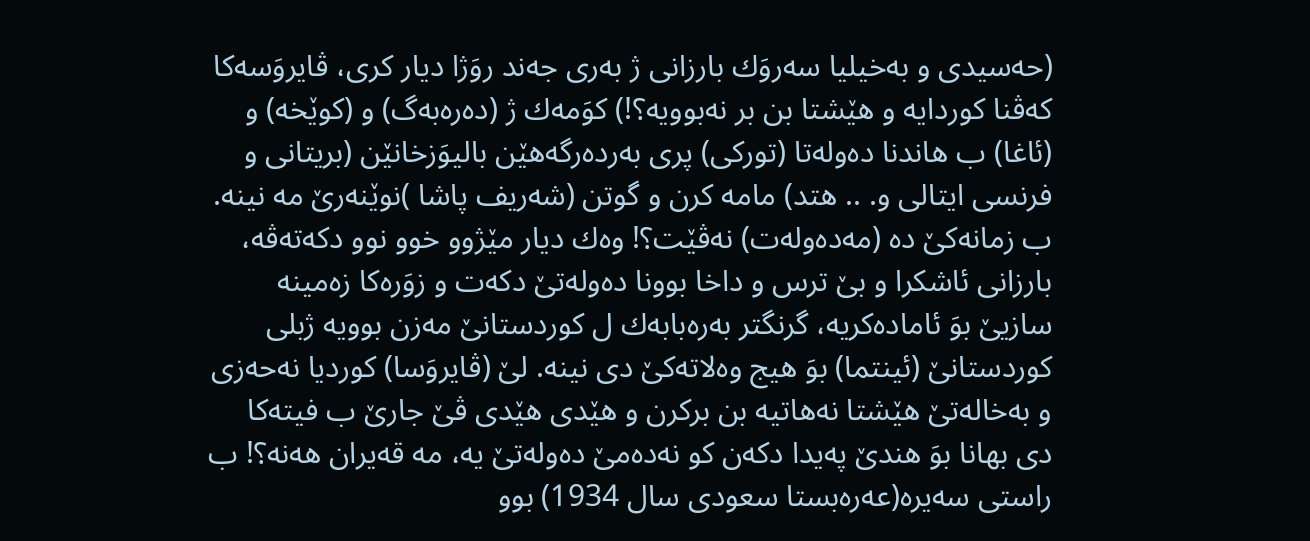(حه‌سیدی و به‌خیلیا سه‌روَك بارزانی ژ به‌ری جه‌ند روَژا دیار كری، ڤایروَسه‌كا كه‌ڤنا كوردایه‌ و هێشتا بن بر نه‌بوویه‌؟!) كوَمه‌ك ژ (ده‌ره‌به‌گ) و (كوێخه‌) و (ئاغا) ب هاندنا ده‌وله‌تا (توركی) پری به‌رده‌رگه‌هێن بالیوَزخانێن (بریتانی و فرنسی ایتالی و. .. هتد) مامه‌ كرن و گوتن (شه‌ریف پاشا )نوێنه‌رێ مه‌ نینه‌. ب زمانه‌كێ ده‌ (مه‌ده‌وله‌ت) نه‌ڤێت؟! وه‌ك دیار مێژوو خوو نوو دكه‌ته‌ڤه‌، بارزانی ئاشكرا و بێ ترس و داخا بوونا ده‌وله‌تێ دكه‌ت و زوَره‌كا زه‌مینه‌ سازیێ بوَ ئاماده‌كریه‌، گرنگتر به‌ره‌بابه‌ك ل كوردستانێ مه‌زن بوویه‌ ژبلی كوردستانێ (ئینتما) بوَ هیج وه‌لاته‌كێ دی نینه‌. لێ (ڤایروَسا) كوردیا نه‌حه‌زی و به‌خاله‌تێ هێشتا نه‌هاتیه‌ بن بركرن و هێدی هێدی ڤێ جارێ ب فیته‌كا دی بهانا بوَ هندێ په‌یدا دكه‌ن كو نه‌ده‌مێ ده‌وله‌تێ یه‌، مه‌ قه‌یران هه‌نه‌؟! ب راستی سه‌یره‌(عه‌ره‌بستا سعودی سال 1934) بوو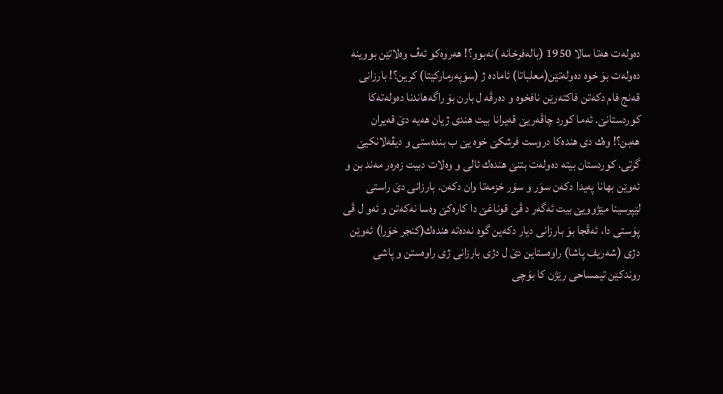ده‌وله‌ت هه‌تا سالا 1950 (باله‌فرخانه‌ )نه‌بوو؟! هه‌روه‌كو ئه‌ڤ وه‌لاتێن بووینه‌ ده‌وله‌ت بوَ خوه‌ ده‌وله‌تێن(معلباتا) ئاماده‌ ژ (سوَپه‌رماركێتا) كرین؟! بارزانی قه‌نج فام دكه‌تن فاكته‌رێن نافخوه‌ و ده‌رڤه‌ ل بارن بوَ راگه‌هاندنا ده‌وله‌ته‌كا كوردستانێ. ئه‌ما كورد چاڤه‌ریێ قه‌یرانا بیت هندی ژیان هه‌یه‌ دێ قه‌یران هه‌بن؟! وه‌ك دی هنده‌كا دروست فرشكێ خوه‌ یێ ب بنده‌ستی و دیڤه‌لانكیێ گرتی. كوردستان بیته‌ ده‌وله‌ت بتنێ هنده‌ك ئالی و وه‌لات دبیت زه‌ره‌ر مه‌ند بن و ئه‌وێن بهانا په‌یدا دكه‌ن سوَر و سوَر خزمه‌تا وان دكه‌ن. بارزانی دێ راستی لێپرسینا مێژوویێ بیت ئه‌گه‌ر د ڤێ قوناغێ دا كاره‌كێ وه‌سا نه‌كه‌تن و ئه‌و ل ڤی پوَستی دا، ئه‌ڤجا بوَ بارزانی دیار دكه‌ین گوه نه‌ده‌ته‌ هنده‌ك(كنجر خوَرا) ئه‌وێن دژی (شه‌ریف پاشا) راوه‌ستاین دێ ل دژی بارزانی ژی راوه‌ستن و پاشی روندكێن تیمساحی رێژن كا بوَچی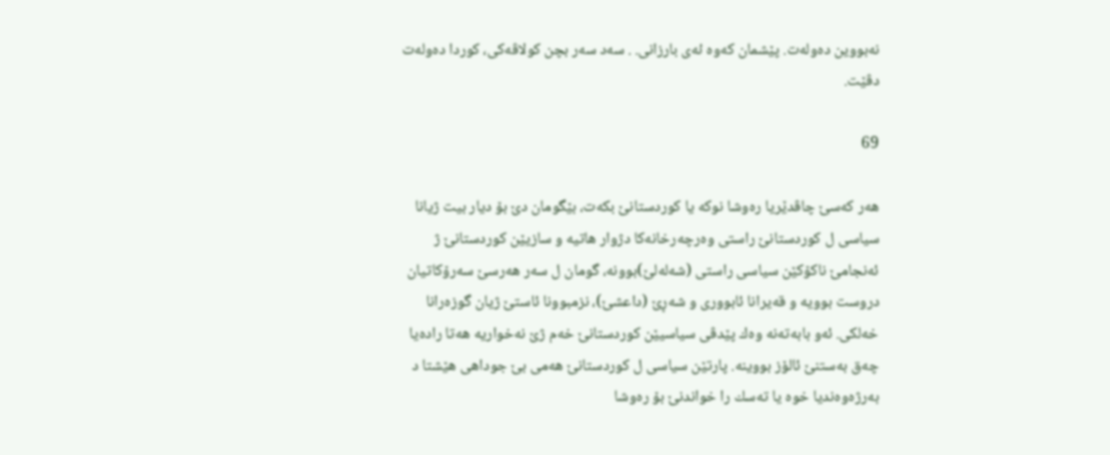نه‌بووین ده‌وله‌ت. پێشمان كه‌وه‌ ئه‌ی بارزانی. . سه‌د سه‌ر بچن كولاڤه‌كی، كوردا ده‌وله‌ت دڤێت.

69

هه‌ر كه‌سێ چاڤدێریا ره‌وشا نوكه‌ یا كوردستانێ بكه‌ت، بێگومان دێ بۆ دیار بیت ژیانا سیاسی ل كوردستانێ راستی وه‌رچه‌رخانه‌كا دژوار هاتیه‌ و سازیێن كوردستانێ ژ ئه‌نجامێ ناكۆكێن سیاسی راستی (شه‌له‌لێ)بوونه‌، گومان ل سه‌ر هه‌رسێ سه‌رۆكاتیان دروست بوویه‌ و قه‌یرانا ئابووری و شه‌ڕێ (داعشێ)، نزمبوونا ئاستێ ژیان گوزه‌رانا خه‌لكی. ئه‌و بابه‌ته‌نه‌ وه‌ك پێدڤی سیاسیێن كوردستانێ خه‌م ژێ نه‌خواریه‌ هه‌تا راده‌یا چه‌ق به‌ستنێ ئالۆز بووینه‌. پارتێن سیاسی ل كوردستانێ هه‌می بێ جوداهی هێشتا د به‌رژه‌وه‌ندیا خوه‌ یا ته‌سك را خواندنێ بۆ ره‌وشا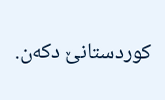كوردستانێ دكه‌ن.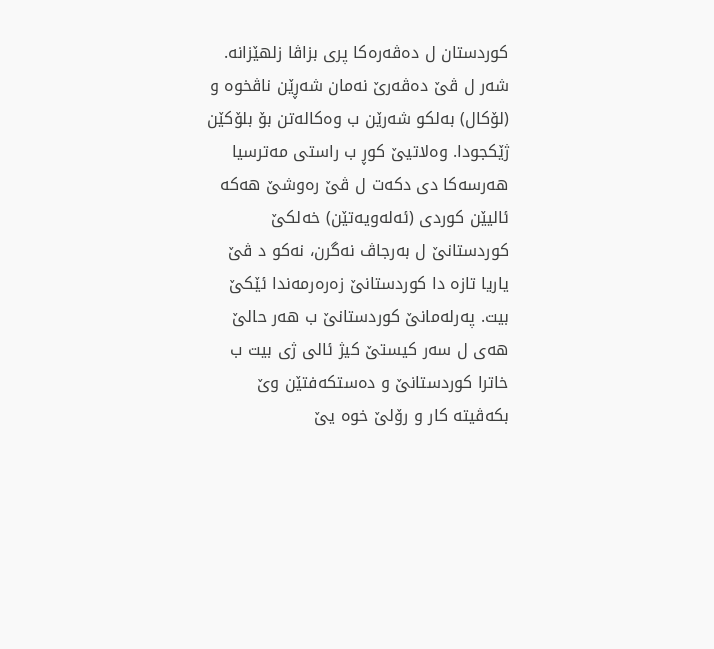كوردستان ل ده‌ڤه‌ره‌كا پری بزاڤا زلهێزانه‌. شه‌ر ل ڤێ ده‌ڤه‌رێ نه‌مان شه‌ڕێن ناڤخوه‌ و (لۆكال) به‌لكو شه‌رێن ب وه‌كاله‌تن بۆ بلۆكێن ژێكجودا. وه‌لاتیێ كوڕ ب راستی مه‌ترسیا هه‌رسه‌كا دی دكه‌ت ل ڤێ ره‌وشێ هه‌كه‌ ئالیێن كوردی (ئه‌له‌ویه‌تێن) خه‌لكێ كوردستانێ ل به‌رجاڤ نه‌گرن، نه‌كو د ڤێ یاریا تازه‌ دا كوردستانێ زه‌ره‌رمه‌ندا ئێكێ بیت. په‌رله‌مانێ كوردستانێ ب هه‌ر حالێ هه‌ی ل سه‌ر كیستێ كیژ ئالی ژی بیت ب خاترا كوردستانێ و ده‌ستكه‌فتێن وێ بكه‌ڤیته‌ كار و رۆلێ خوه‌ یێ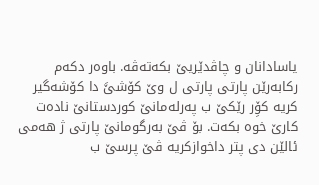یاسادانان و چاڤدێریێ بكه‌ته‌ڤه‌. باوه‌ر دكه‌م ركابه‌رێن پارتی پارتی ل وێ كۆشێَ دا كۆشه‌گیر كریه‌ كۆِر رێكێ ب په‌رله‌مانێ كوردستانێ ناده‌ت كارێ خوه‌ بكه‌ت. بۆ ڤێ به‌رگومانێ پارتی ژ هه‌می ئالێن دی پتر داخوازكریه‌ ڤێ پرسێ ب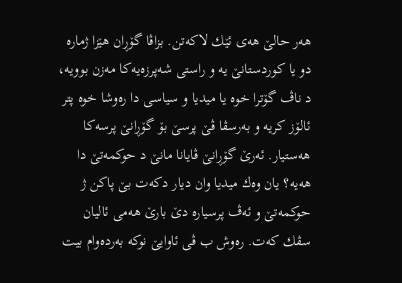هه‌ر حالێ هه‌ی ئێك لاكه‌تن. بزاڤا گۆڕان هێزا ژماره‌ دو یا كوردستانێ یه‌ و راستی شه‌پرزه‌یه‌كا مه‌زن بوویه‌، د ناڤ گۆترا خوه‌ یا میدیا و سیاسی دا ره‌وشا خوه‌ پتر ئالۆز كریه‌ و به‌رسڤا ڤێ پرسێ بۆ گۆڕانێ پرسه‌كا هه‌ستیار. ئه‌رێ گۆڕانێ ڤایانا مانێ د حوكمه‌تێ دا هه‌یه‌؟ یان وه‌ك میدیا وان دیار دكه‌ت بێ پاكن ژ حوكمه‌تێ و ئه‌ڤ پرسیاره‌ دێ بارێ هه‌می ئالیان سڤك كه‌ت. ره‌وش ب ڤی ئاوایێ نوكه‌ به‌رده‌وام بیت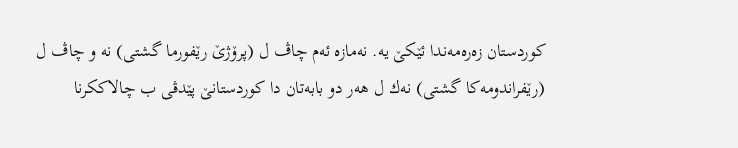كوردستان زه‌ره‌مه‌ندا ئێكێ یه‌. نه‌مازه‌ ئه‌م چاڤ ل (پرۆژێ رێفورما گشتی) نه‌ و چاڤ ل (رێفراندومه‌كا گشتی) نه‌ك ل هه‌ر دو بابه‌تان دا كوردستانێ پێدڤی ب چالاككرنا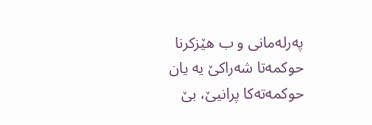په‌رله‌مانی و ب هێزكرنا حوكمه‌تا شه‌راكێ یه‌ یان حوكمه‌ته‌كا پرانیێ، بێ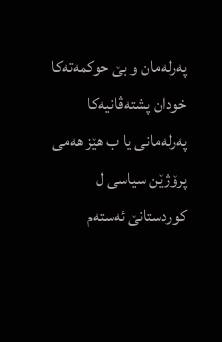په‌رله‌مان و بێ حوكمه‌ته‌كا خودان پشته‌ڤانیه‌كا په‌رله‌مانی یا ب هێز هه‌می پرۆژێن سیاسی ل كوردستانێ ئه‌سته‌م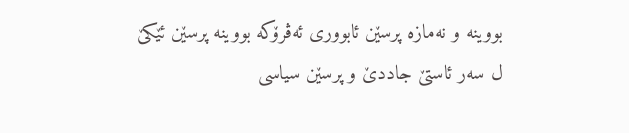بووینه‌ و نه‌مازه‌ پرسێن ئابووری ئه‌ڤرۆكه‌ بووینه‌ پرسێن ئێكێ ل سه‌ر ئاستێ جاددێ و پرسێن سیاسی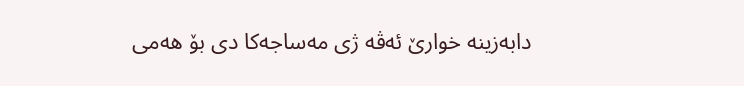دابه‌زینه‌ خوارێ ئه‌ڤه‌ ژی مه‌ساجه‌كا دی بۆ هه‌می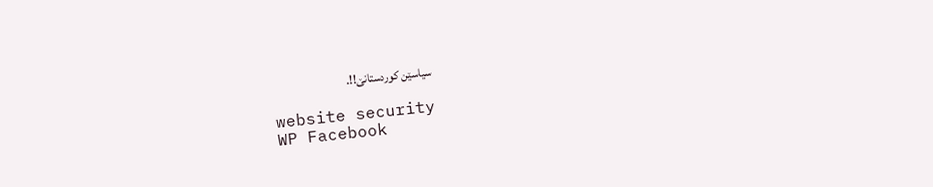سیاسێن كوردستانێ!!.

website security
WP Facebook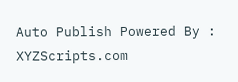Auto Publish Powered By : XYZScripts.com